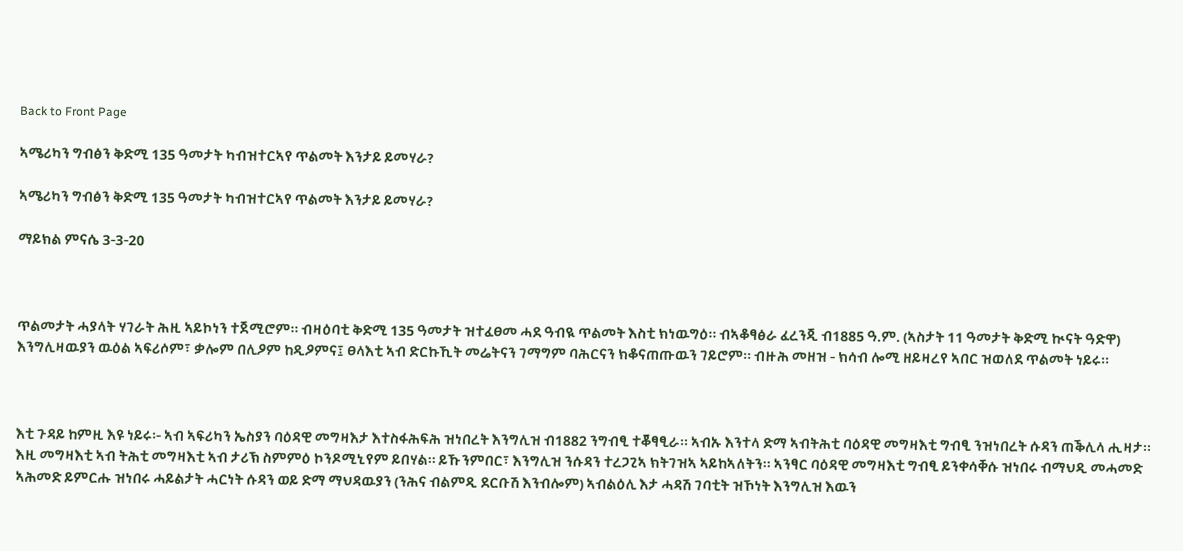Back to Front Page

ኣሜሪካን ግብፅን ቅድሚ 135 ዓመታት ካብዝተርኣየ ጥልመት እንታይ ይመሃራ?

ኣሜሪካን ግብፅን ቅድሚ 135 ዓመታት ካብዝተርኣየ ጥልመት እንታይ ይመሃራ?

ማይክል ምናሴ 3-3-20



ጥልመታት ሓያላት ሃገራት ሕዚ ኣይኮነን ተጀሚሮም፡፡ ብዛዕባቲ ቅድሚ 135 ዓመታት ዝተፈፀመ ሓደ ዓብዪ ጥልመት እስቲ ክነዉግዕ፡፡ ብኣቆፃፅራ ፈረንጂ ብ1885 ዓ.ም. (ኣስታት 11 ዓመታት ቅድሚ ኲናት ዓድዋ) እንግሊዛዉያን ዉዕል ኣፍሪሶም፣ ቃሎም በሊዖም ከዲዖምና፤ ፀላእቲ ኣብ ድርኩኺት መሬትናን ገማግም ባሕርናን ክቆናጠጡዉን ገይሮም፡፡ ብዙሕ መዘዝ - ክሳብ ሎሚ ዘይዛረየ ኣበር ዝወለደ ጥልመት ነይሩ፡፡



እቲ ጉዳይ ከምዚ እዩ ነይሩ፡- ኣብ ኣፍሪካን ኤስያን ባዕዳዊ መግዛእታ እተስፋሕፍሕ ዝነበረት እንግሊዝ ብ1882 ንግብፂ ተቖፃፂራ፡፡ ኣብኡ እንተላ ድማ ኣብትሕቲ ባዕዳዊ መግዛእቲ ግብፂ ንዝነበረት ሱዳን ጠቕሊላ ሒዛታ፡፡ እዚ መግዛእቲ ኣብ ትሕቲ መግዛእቲ ኣብ ታሪኽ ስምምዕ ኮንዶሚኒየም ይበሃል፡፡ ይኹንምበር፣ እንግሊዝ ንሱዳን ተረጋጊኣ ክትገዝኣ ኣይከኣለትን፡፡ ኣንፃር ባዕዳዊ መግዛእቲ ግብፂ ይንቀሳቐሱ ዝነበሩ ብማህዲ መሓመድ ኣሕመድ ይምርሑ ዝነበሩ ሓይልታት ሓርነት ሱዳን ወይ ድማ ማህዳዉያን (ንሕና ብልምዲ ደርቡሽ እንብሎም) ኣብልዕሊ እታ ሓዳሽ ገባቲት ዝኾነት እንግሊዝ እዉን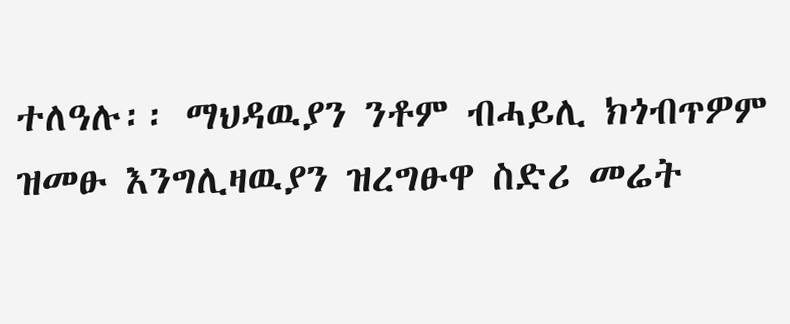ተለዓሉ፡፡ ማህዳዉያን ንቶም ብሓይሊ ክጎብጥዎም ዝመፁ እንግሊዛዉያን ዝረግፁዋ ስድሪ መሬት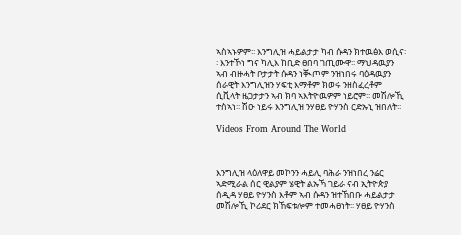ኣስኣኑዎም፡፡ እንግሊዝ ሓይልታታ ካብ ሱዳን ክተዉፅእ ወሲና፡፡ እንተኾነ ግና ካሊእ ከቢድ ፀበባ ገጢሙዋ፡፡ ማህዳዉያን ኣብ ብዙሓት ቦታታት ሱዳን ነቚጦም ንዝነበሩ ባዕዳዉያን ሰራዊት እንግሊዝን ሃፍቲ እማቶም ክወሩ ንዘስፈረቶም ሲቪላት ዜጋታታን ኣብ ክባ ኣእትዮዉዎም ነይሮም፡፡ መሽሎኺ ተስኣነ፡፡ ሽዑ ነይሩ እንግሊዝ ንሃፀይ ዮሃንስ ርድኡኒ ዝበለት፡፡

Videos From Around The World



እንግሊዝ ላዕለዋይ መኮንን ሓይሊ ባሕራ ንዝነበረ ንሬር ኣድሚራል ሰር ዊልያም ሄዊት ልኡኻ ገይራ ናብ ኢትዮጵያ ሰዲዳ ሃፀይ ዮሃንስ እቶም ኣብ ሱዳን ዝተኸበቡ ሓይልታታ መሽሎኺ ኮሪደር ክኸፍቱሎም ተመሓፀነት፡፡ ሃፀይ ዮሃንስ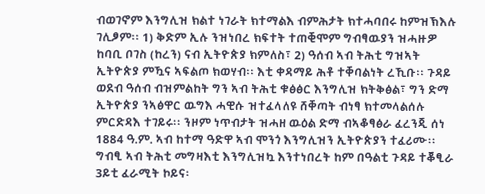ብወገኖም እንግሊዝ ክልተ ነገራት ክተማልእ ብምሕታት ክተሓባበሩ ከምዝኽእሉ ገሊፆም፡፡ 1) ቅድም ኢሉ ንዝነበረ ክፍተት ተጠቒሞም ግብፃዉያን ዝሓዙዎ ከባቢ ቦገስ (ከረን) ናብ ኢትዮጵያ ክምለስ፣ 2) ዓሰብ ኣብ ትሕቲ ግዝኣት ኢትዮጵያ ምዃና ኣፍልጦ ክወሃብ፡፡ እቲ ቀዳማይ ሕቶ ተቐባልነት ረኺቡ፡፡ ጉዳይ ወደብ ዓሰብ ብዝምልከት ግን ኣብ ትሕቲ ቁፅፅር እንግሊዝ ክትቅፅል፣ ግን ድማ ኢትዮጵያ ንኣፅዋር ዉግእ ሓዊሱ ዝተፈላለዩ ሸቐጣት ብነፃ ክተመላልሰሉ ምርድዳእ ተገይሩ፡፡ ንዞም ነጥብታት ዝሓዘ ዉዕል ድማ ብኣቆፃፅራ ፈረንጂ ሰነ 1884 ዓ.ም. ኣብ ከተማ ዓድዋ ኣብ ሞንጎ እንግሊዝን ኢትዮጵያን ተፈሪሙ፡፡ ግብፂ ኣብ ትሕቲ መግዛእቲ እንግሊዝኳ እንተነበረት ከም በዓልቲ ጉዳይ ተቖፂራ 3ይቲ ፈራሚት ኮይና፡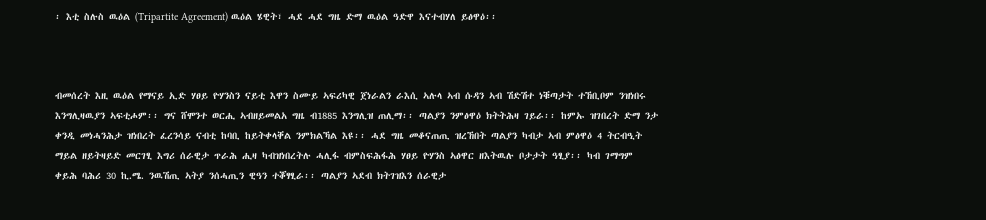፡ እቲ ስሉስ ዉዕል (Tripartite Agreement) ዉዕል ሄዊት፣ ሓደ ሓደ ግዜ ድማ ዉዕል ዓድዋ እናተብሃለ ይፅዋዕ፡፡



ብመሰረት እዚ ዉዕል የማናይ ኢድ ሃፀይ ዮሃንስን ናይቲ እዋን ስሙይ ኣፍሪካዊ ጀነራልን ራእሲ ኣሉላ ኣብ ሱዳን ኣብ ሽድሽተ ነቑጣታት ተኸቢቦም ንዝነበሩ እንግሊዛዉያን ኣፍቲሖም፡፡ ግና ሸሞንተ ወርሒ ኣብዘይመልአ ግዜ ብ1885 እንግሊዝ ጠሊማ፡፡ ጣልያን ንምፅዋዕ ክትትሕዛ ገይራ፡፡ ከምኡ ዝገበረት ድማ ንታ ቀንዲ መነሓንሕታ ዝነበረት ፈረንሳይ ናብቲ ከባቢ ከይትቀላቐል ንምክልኻል እዩ፡፡ ሓደ ግዜ መቆናጠጢ ዝረኸበት ጣልያን ካብታ ኣብ ምፅዋዕ 4 ትርብዒት ማይል ዘይትዛይድ መርገፂ እግሪ ሰራዊታ ጥራሕ ሒዛ ካብዝነበረትሉ ሓሊፋ ብምስፍሕፋሕ ሃፀይ ዮሃንስ ኣፅዋር ዘእትዉሉ ቦታታት ዓፂያ፡፡ ካብ ገማግም ቀይሕ ባሕሪ 30 ኪ.ሜ. ንዉሽጢ ኣትያ ንሰሓጢን ዊዓን ተቖፃፂራ፡፡ ጣልያን ኣደብ ክትገዝእን ሰራዊታ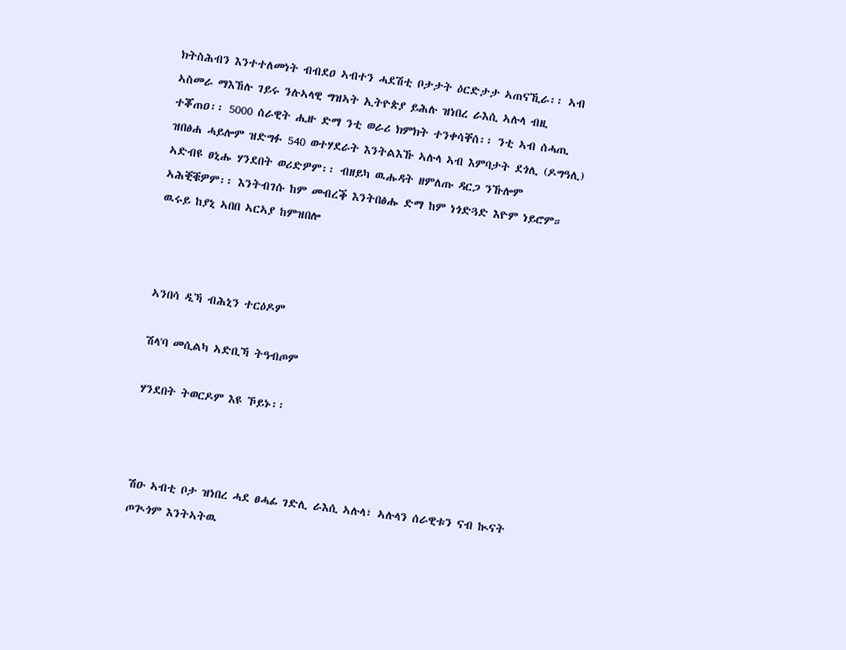ክትስሕብን እንተተለመነት ብብደዐ ኣብተን ሓደሽቲ ቦታታት ዕርድታታ ኣጠናኺራ፡፡ ኣብ ኣስመራ ማእኸሉ ገይሩ ንሉኣላዊ ግዝኣት ኢትዮጵያ ይሕሉ ዝነበረ ራእሲ ኣሉላ ብዚ ተቖጠዐ፡፡ 5000 ሰራዊት ሒዙ ድማ ንቲ ወራሪ ክምክት ተንቀሳቐሰ፡፡ ንቲ ኣብ ሰሓጢ ዝበፅሐ ሓይሎም ዝድግፉ 540 ወተሃደራት እንትልእኹ ኣሉላ ኣብ እምባታት ደጎሊ (ዶግዓሊ) ኣድብዩ ፀኒሑ ሃንደበት ወሪድዎም፡፡ ብዘይካ ዉሑዳት ዘምለጡ ዳርጋ ንኹሎም ኣሕቒቑዎም፡፡ እንትብገሱ ከም መብረቕ እንትበፅሑ ድማ ከም ነጎድጓድ እዮም ነይሮም። ዉሩይ ከያኒ ኣበበ ኣርኣያ ከምዝበሎ



ኣንበሳ ዲኻ ብሕኒን ተርዕዶም

ሽላ'ባ መሲልካ ኣድቢኻ ትዓብጦም

ሃንደበት ትወርዶም እዩ ኾይኑ፡፡



ሽዑ ኣብቲ ቦታ ዝነበረ ሓደ ፀሓፊ ገድሊ ራእሲ ኣሉላ፣ ኣሉላን ሰራዊቱን ናብ ኲናት ጦጒጎም እንትኣትዉ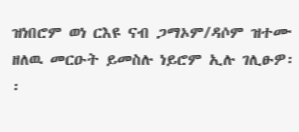ዝነበሮም ወነ ርእዩ ናብ ጋማኦም/ዳሶም ዝተሙ ዘለዉ መርዑት ይመስሉ ነይሮም ኢሉ ገሊፁዎ፡፡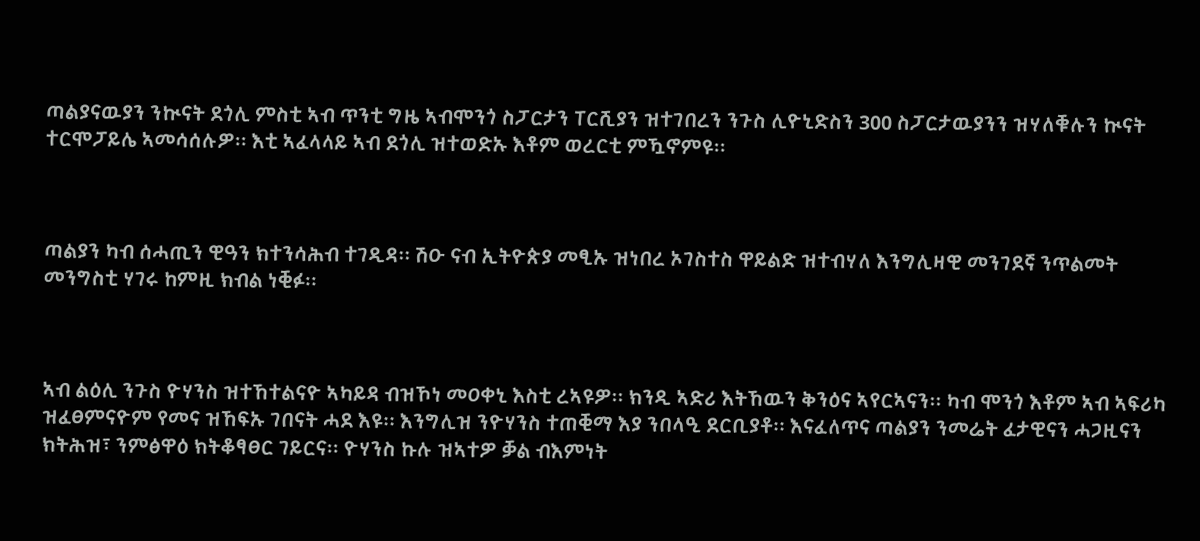ጣልያናዉያን ንኲናት ደጎሊ ምስቲ ኣብ ጥንቲ ግዜ ኣብሞንጎ ስፓርታን ፐርሺያን ዝተገበረን ንጉስ ሊዮኒድስን 300 ስፓርታዉያንን ዝሃለቑሉን ኲናት ተርሞፓይሌ ኣመሳሰሉዎ፡፡ እቲ ኣፈላላይ ኣብ ደጎሊ ዝተወድኡ እቶም ወረርቲ ምዃኖምዩ፡፡



ጣልያን ካብ ሰሓጢን ዊዓን ክተንሳሕብ ተገዲዳ፡፡ ሽዑ ናብ ኢትዮጵያ መፂኡ ዝነበረ ኦገስተስ ዋይልድ ዝተብሃለ እንግሊዛዊ መንገደኛ ንጥልመት መንግስቲ ሃገሩ ከምዚ ክብል ነቒፉ፡፡



ኣብ ልዕሊ ንጉስ ዮሃንስ ዝተኸተልናዮ ኣካይዳ ብዝኾነ መዐቀኒ እስቲ ረኣዩዎ፡፡ ክንዲ ኣድሪ እትኸዉን ቅንዕና ኣየርኣናን፡፡ ካብ ሞንጎ እቶም ኣብ ኣፍሪካ ዝፈፀምናዮም የመና ዝኸፍኡ ገበናት ሓደ እዩ፡፡ እንግሊዝ ንዮሃንስ ተጠቒማ እያ ንበላዒ ደርቢያቶ፡፡ እናፈለጥና ጣልያን ንመሬት ፈታዊናን ሓጋዚናን ክትሕዝ፣ ንምፅዋዕ ክትቆፃፀር ገይርና፡፡ ዮሃንስ ኩሉ ዝኣተዎ ቓል ብእምነት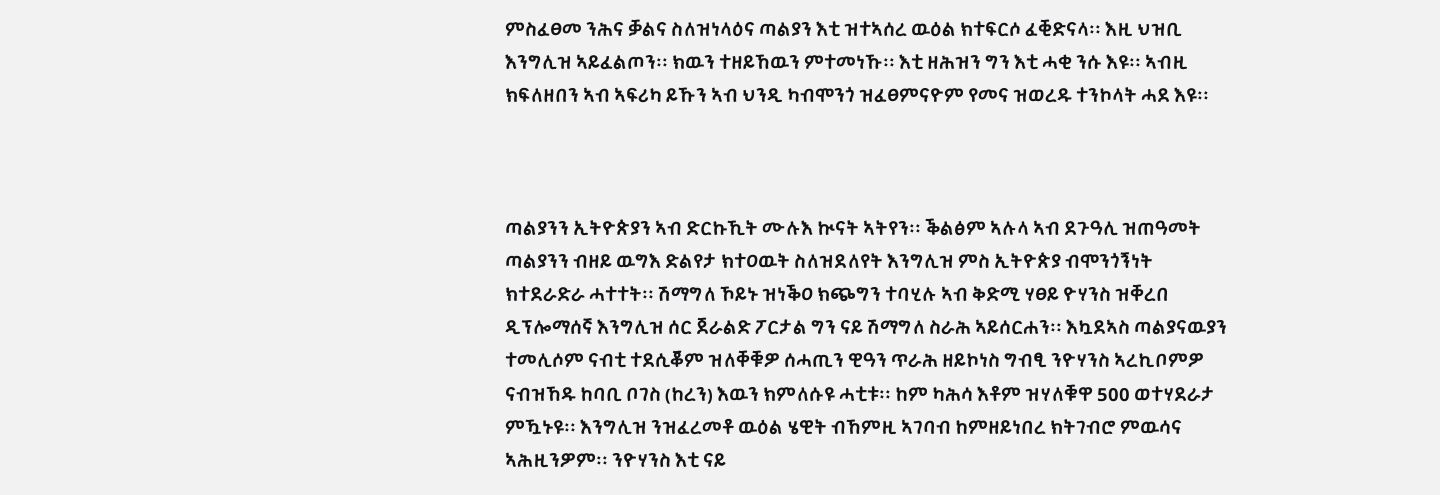ምስፈፀመ ንሕና ቓልና ስለዝነላዕና ጣልያን እቲ ዝተኣሰረ ዉዕል ክተፍርሶ ፈቒድናላ፡፡ እዚ ህዝቢ እንግሊዝ ኣይፈልጦን፡፡ ክዉን ተዘይኸዉን ምተመነኹ፡፡ እቲ ዘሕዝን ግን እቲ ሓቂ ንሱ እዩ፡፡ ኣብዚ ክፍለዘበን ኣብ ኣፍሪካ ይኹን ኣብ ህንዲ ካብሞንጎ ዝፈፀምናዮም የመና ዝወረዱ ተንኮላት ሓደ እዩ፡፡



ጣልያንን ኢትዮጵያን ኣብ ድርኩኺት ሙሉእ ኲናት ኣትየን፡፡ ቕልፅም ኣሉላ ኣብ ደጉዓሊ ዝጠዓመት ጣልያንን ብዘይ ዉግእ ድልየታ ክተዐዉት ስለዝደለየት እንግሊዝ ምስ ኢትዮጵያ ብሞንጎኝነት ክተደራድራ ሓተተት፡፡ ሽማግለ ኾይኑ ዝነቕዐ ክጭግን ተባሂሉ ኣብ ቅድሚ ሃፀይ ዮሃንስ ዝቐረበ ዲፕሎማሰኛ እንግሊዝ ሰር ጀራልድ ፖርታል ግን ናይ ሽማግለ ስራሕ ኣይሰርሐን፡፡ እኳደኣስ ጣልያናዉያን ተመሊሶም ናብቲ ተደሲቖም ዝለቐቑዎ ሰሓጢን ዊዓን ጥራሕ ዘይኮነስ ግብፂ ንዮሃንስ ኣረኪቦምዎ ናብዝኸዱ ከባቢ ቦገስ (ከረን) እዉን ክምለሱዩ ሓቲቱ፡፡ ከም ካሕሳ እቶም ዝሃለቑዋ 500 ወተሃደራታ ምዃኑዩ፡፡ እንግሊዝ ንዝፈረመቶ ዉዕል ሄዊት ብኸምዚ ኣገባብ ከምዘይነበረ ክትገብሮ ምዉሳና ኣሕዚንዎም፡፡ ንዮሃንስ እቲ ናይ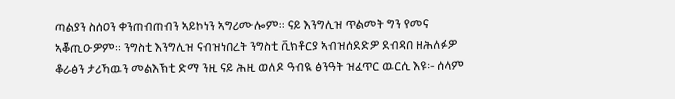ጣልያን ስሰዐን ቀንጠብጠብን ኣይኮነን ኣግሪሙሎም፡፡ ናይ እንግሊዝ ጥልመት ግን የመና ኣቖጢዑዎም፡፡ ንግስቲ እንግሊዝ ናብዝነበረት ንግስቲ ቪክቶርያ ኣብዝሰደድዎ ደብዳበ ዘሕለፉዎ ቆራፅን ታሪኻዉን መልእኽቲ ድማ ንዚ ናይ ሕዚ ወለዶ ዓብዪ ፅንዓት ዝፈጥር ዉርሲ እዩ፡- ሰላም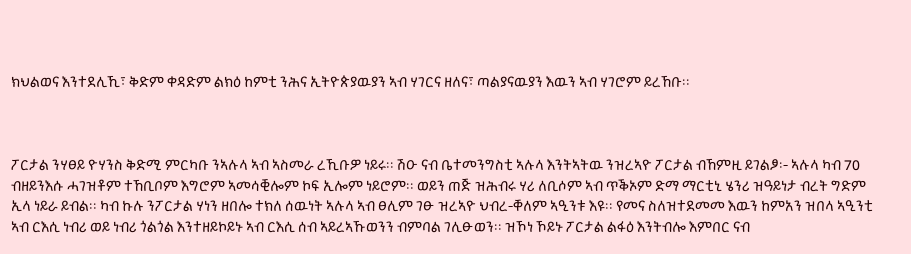ክህልወና እንተደሊኺ፣ ቅድም ቀዳድም ልክዕ ከምቲ ንሕና ኢትዮጵያዉያን ኣብ ሃገርና ዘለና፣ ጣልያናዉያን እዉን ኣብ ሃገሮም ይረኸቡ፡፡



ፖርታል ንሃፀይ ዮሃንስ ቅድሚ ምርካቡ ንኣሉላ ኣብ ኣስመራ ረኺቡዎ ነይሩ፡፡ ሽዑ ናብ ቤተመንግስቲ ኣሉላ እንትኣትዉ ንዝረኣዮ ፖርታል ብኸምዚ ይገልፆ፡- ኣሉላ ካብ 70 ብዘይንእሱ ሓገዝቶም ተኸቢቦም እግሮም ኣመሳቒሎም ኮፍ ኢሎም ነይሮም፡፡ ወይን ጠጅ ዝሕብሩ ሃሪ ለቢሶም ኣብ ጥቕኦም ድማ ማርቲኒ ሄንሪ ዝዓይነታ ብረት ግድም ኢላ ነይራ ይብል፡፡ ካብ ኩሉ ንፖርታል ሃነን ዘበሎ ተክለ ሰዉነት ኣሉላ ኣብ ፀሊም ገፁ ዝረኣዮ ህብረ-ቐለም ኣዒንቱ እዩ፡፡ የመና ስለዝተደመመ እዉን ከምአን ዝበላ ኣዒንቲ ኣብ ርእሲ ነብሪ ወይ ነብሪ ጎልጎል እንተዘይኮይኑ ኣብ ርእሲ ሰብ ኣይረኣኹወንን ብምባል ገሊፁወን፡፡ ዝኾነ ኾይኑ ፖርታል ልፋዕ እንትብሎ እምበር ናብ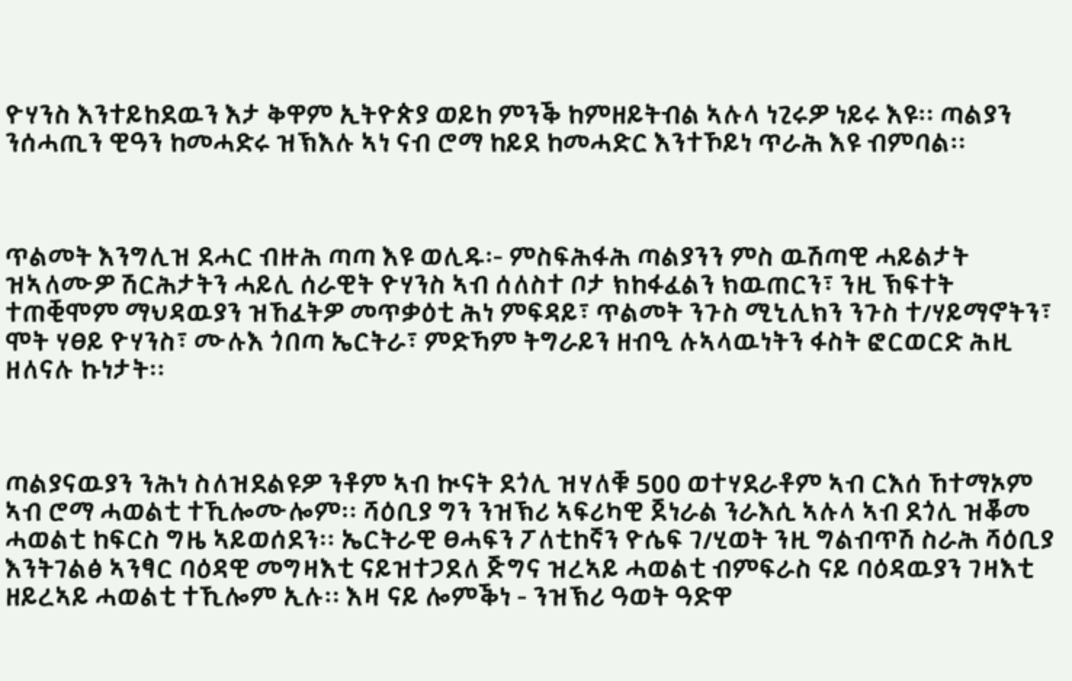ዮሃንስ እንተይከደዉን እታ ቅዋም ኢትዮጵያ ወይከ ምንቕ ከምዘይትብል ኣሉላ ነጊሩዎ ነይሩ እዩ፡፡ ጣልያን ንሰሓጢን ዊዓን ከመሓድሩ ዝኽእሉ ኣነ ናብ ሮማ ከይደ ከመሓድር እንተኾይነ ጥራሕ እዩ ብምባል፡፡



ጥልመት እንግሊዝ ደሓር ብዙሕ ጣጣ እዩ ወሊዱ፡- ምስፍሕፋሕ ጣልያንን ምስ ዉሽጣዊ ሓይልታት ዝኣለሙዎ ሽርሕታትን ሓይሊ ሰራዊት ዮሃንስ ኣብ ሰለስተ ቦታ ክከፋፈልን ክዉጠርን፣ ንዚ ኽፍተት ተጠቒሞም ማህዳዉያን ዝኸፈትዎ መጥቃዕቲ ሕነ ምፍዳይ፣ ጥልመት ንጉስ ሚኒሊክን ንጉስ ተ/ሃይማኖትን፣ ሞት ሃፀይ ዮሃንስ፣ ሙሉእ ጎበጣ ኤርትራ፣ ምድኻም ትግራይን ዘብዒ ሉኣላዉነትን ፋስት ፎርወርድ ሕዚ ዘለናሉ ኩነታት፡፡



ጣልያናዉያን ንሕነ ስለዝደልዩዎ ንቶም ኣብ ኲናት ደጎሊ ዝሃለቑ 500 ወተሃደራቶም ኣብ ርእሰ ኸተማኦም ኣብ ሮማ ሓወልቲ ተኺሎሙሎም፡፡ ሻዕቢያ ግን ንዝኽሪ ኣፍሪካዊ ጀነራል ንራእሲ ኣሉላ ኣብ ደጎሊ ዝቖመ ሓወልቲ ከፍርስ ግዜ ኣይወሰደን፡፡ ኤርትራዊ ፀሓፍን ፖለቲከኛን ዮሴፍ ገ/ሂወት ንዚ ግልብጥሽ ስራሕ ሻዕቢያ እንትገልፅ ኣንፃር ባዕዳዊ መግዛእቲ ናይዝተጋደለ ጅግና ዝረኣይ ሓወልቲ ብምፍራስ ናይ ባዕዳዉያን ገዛእቲ ዘይረኣይ ሓወልቲ ተኺሎም ኢሉ፡፡ እዛ ናይ ሎምቕነ - ንዝኽሪ ዓወት ዓድዋ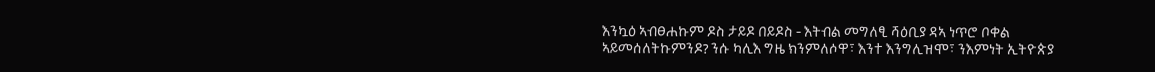እንኳዕ ኣብፀሐኩም ዶስ ታይዶ በይዶስ - እትብል መግለፂ ሻዕቢያ ዳኣ ነጥሮ ቦቀል ኣይመሰለትኩምንዶ? ንሱ ካሊእ ግዜ ክንምለሶዋ፣ እንተ እንግሊዝሞ፣ ንእምነት ኢትዮጵያ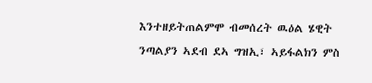እንተዘይትጠልምሞ ብመሰረት ዉዕል ሄዊት ንጣልያን ኣደብ ደኣ ግዝኢ፣ ኣይፋልክን ምስ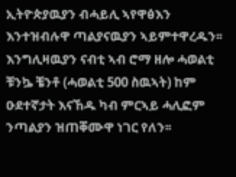ኢትዮጵያዉያን ብሓይሊ ኣየዋፅእን እንተዝብሉዋ ጣልያናዉያን ኣይምተዋረዱን፡፡ እንግሊዛዉያን ናብቲ ኣብ ሮማ ዘሎ ሓወልቲ ቹንኴ ቼንቶ (ሓወልቲ 500 ስዉኣት) ከም ዑደተኛታት እናኸዱ ካብ ምርኣይ ሓሊፎም ንጣልያን ዝጠቐሙዋ ነገር የለን፡፡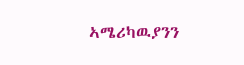ኣሜሪካዉያንን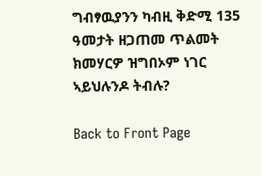ግብፃዉያንን ካብዚ ቅድሚ 135 ዓመታት ዘጋጠመ ጥልመት ክመሃርዎ ዝግበኦም ነገር ኣይህሉንዶ ትብሉ?

Back to Front Page